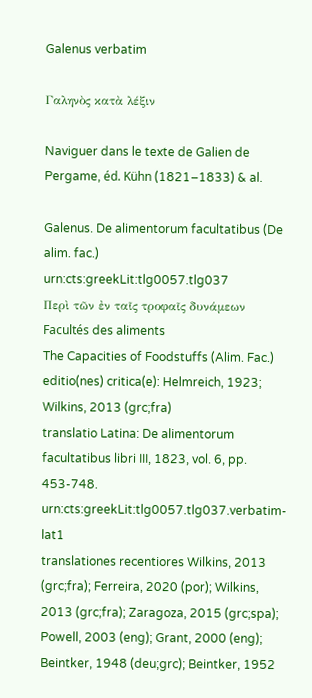Galenus verbatim

Γαληνὸς κατὰ λέξιν

Naviguer dans le texte de Galien de Pergame, éd. Kühn (1821–1833) & al.

Galenus. De alimentorum facultatibus (De alim. fac.)
urn:cts:greekLit:tlg0057.tlg037
Περὶ τῶν ἐν ταῖς τροφαῖς δυνάμεων
Facultés des aliments
The Capacities of Foodstuffs (Alim. Fac.)
editio(nes) critica(e): Helmreich, 1923; Wilkins, 2013 (grc;fra)
translatio Latina: De alimentorum facultatibus libri III, 1823, vol. 6, pp. 453-748. urn:cts:greekLit:tlg0057.tlg037.verbatim-lat1
translationes recentiores Wilkins, 2013 (grc;fra); Ferreira, 2020 (por); Wilkins, 2013 (grc;fra); Zaragoza, 2015 (grc;spa); Powell, 2003 (eng); Grant, 2000 (eng); Beintker, 1948 (deu;grc); Beintker, 1952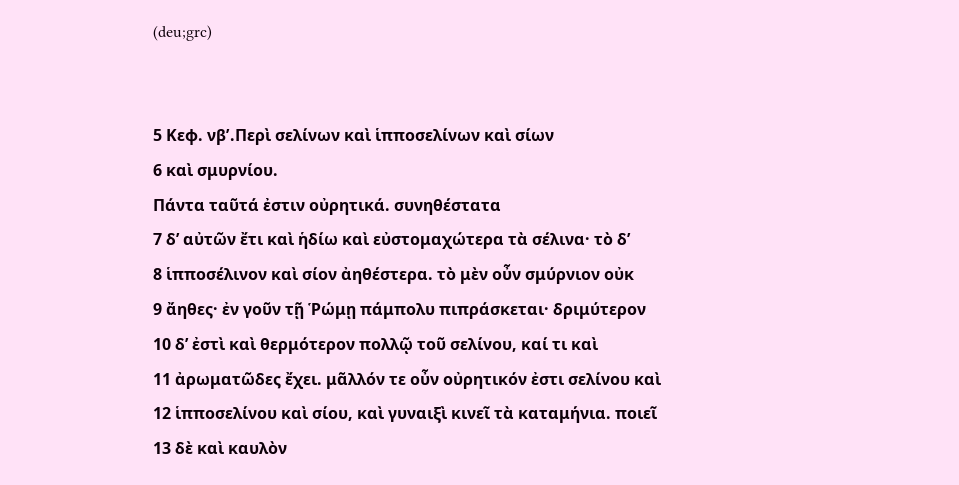(deu;grc)


5 Κεφ. νβʹ.Περὶ σελίνων καὶ ἱπποσελίνων καὶ σίων
6 καὶ σμυρνίου.
Πάντα ταῦτά ἐστιν οὐρητικά. συνηθέστατα
7 δ’ αὐτῶν ἔτι καὶ ἡδίω καὶ εὐστομαχώτερα τὰ σέλινα· τὸ δ’
8 ἱπποσέλινον καὶ σίον ἀηθέστερα. τὸ μὲν οὖν σμύρνιον οὐκ
9 ἄηθες· ἐν γοῦν τῇ Ῥώμῃ πάμπολυ πιπράσκεται· δριμύτερον
10 δ’ ἐστὶ καὶ θερμότερον πολλῷ τοῦ σελίνου, καί τι καὶ
11 ἀρωματῶδες ἔχει. μᾶλλόν τε οὖν οὐρητικόν ἐστι σελίνου καὶ
12 ἱπποσελίνου καὶ σίου, καὶ γυναιξὶ κινεῖ τὰ καταμήνια. ποιεῖ
13 δὲ καὶ καυλὸν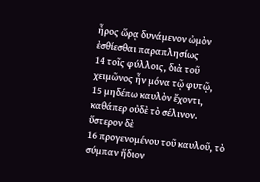ἦρος ὥρᾳ δυνάμενον ὠμὸν ἐσθίεσθαι παραπλησίως
14 τοῖς φύλλοις, διὰ τοῦ χειμῶνος ἦν μόνα τῷ φυτῷ,
15 μηδέπω καυλὸν ἔχοντι, καθάπερ οὐδὲ τὸ σέλινον. ὕστερον δὲ
16 προγενομένου τοῦ καυλοῦ, τὸ σύμπαν ἥδιον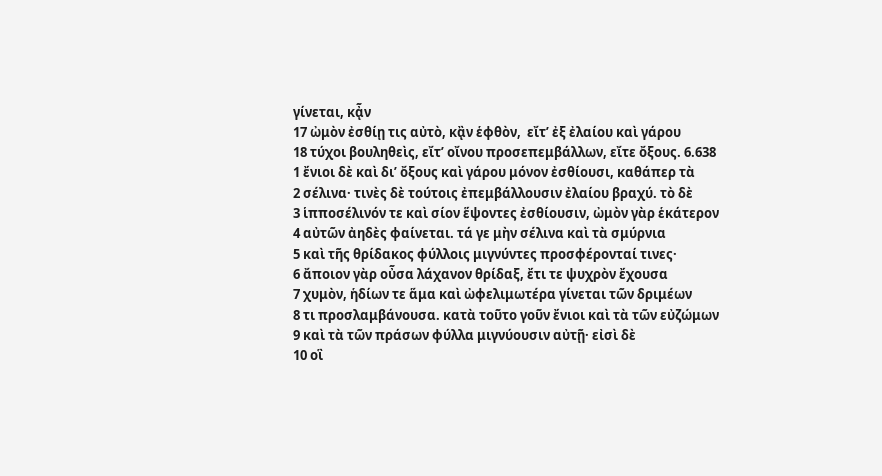γίνεται, κᾆν
17 ὠμὸν ἐσθίῃ τις αὐτὸ, κᾂν ἑφθὸν,  εἴτ’ ἐξ ἐλαίου καὶ γάρου
18 τύχοι βουληθεὶς, εἴτ’ οἴνου προσεπεμβάλλων, εἴτε ὄξους. 6.638
1 ἔνιοι δὲ καὶ δι’ ὄξους καὶ γάρου μόνον ἐσθίουσι, καθάπερ τὰ
2 σέλινα· τινὲς δὲ τούτοις ἐπεμβάλλουσιν ἐλαίου βραχύ. τὸ δὲ
3 ἱπποσέλινόν τε καὶ σίον ἕψοντες ἐσθίουσιν, ὠμὸν γὰρ ἑκάτερον
4 αὐτῶν ἀηδὲς φαίνεται. τά γε μὴν σέλινα καὶ τὰ σμύρνια
5 καὶ τῆς θρίδακος φύλλοις μιγνύντες προσφέρονταί τινες·
6 ἄποιον γὰρ οὖσα λάχανον θρίδαξ, ἔτι τε ψυχρὸν ἔχουσα
7 χυμὸν, ἡδίων τε ἅμα καὶ ὠφελιμωτέρα γίνεται τῶν δριμέων
8 τι προσλαμβάνουσα. κατὰ τοῦτο γοῦν ἔνιοι καὶ τὰ τῶν εὐζώμων
9 καὶ τὰ τῶν πράσων φύλλα μιγνύουσιν αὐτῇ· εἰσὶ δὲ
10 οἳ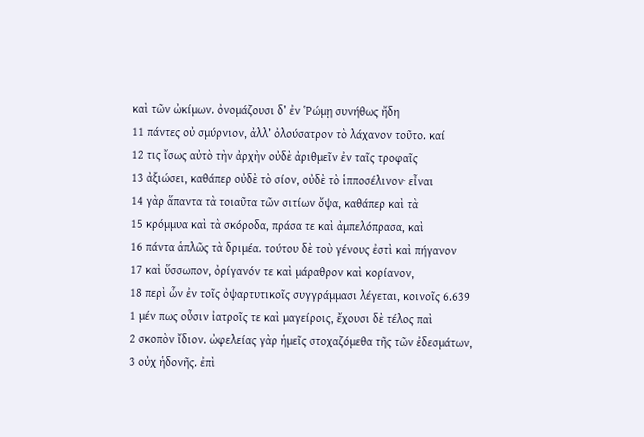καὶ τῶν ὠκίμων. ὀνομάζουσι δ’ ἐν Ῥώμῃ συνήθως ἤδη
11 πάντες οὐ σμύρνιον, ἀλλ’ ὀλούσατρον τὸ λάχανον τοῦτο. καί
12 τις ἴσως αὐτὸ τὴν ἀρχὴν οὐδὲ ἀριθμεῖν ἐν ταῖς τροφαῖς
13 ἀξιώσει, καθάπερ οὐδὲ τὸ σίον, οὐδὲ τὸ ἱπποσέλινον· εἶναι
14 γὰρ ἅπαντα τὰ τοιαῦτα τῶν σιτίων ὄψα, καθάπερ καὶ τὰ
15 κρόμμυα καὶ τὰ σκόροδα, πράσα τε καὶ ἀμπελόπρασα, καὶ
16 πάντα ἁπλῶς τὰ δριμέα. τούτου δὲ τοὺ γένους ἐστὶ καὶ πήγανον
17 καὶ ὕσσωπον, ὀρίγανόν τε καὶ μάραθρον καὶ κορίανον,
18 περὶ ὧν ἐν τοῖς ὀψαρτυτικοῖς συγγράμμασι λέγεται, κοινοῖς 6.639
1 μέν πως οὖσιν ἰατροῖς τε καὶ μαγείροις, ἔχουσι δὲ τέλος παὶ
2 σκοπὸν ἴδιον. ὠφελείας γὰρ ἡμεῖς στοχαζόμεθα τῆς τῶν ἐδεσμάτων,
3 οὐχ ἡδονῆς. ἐπὶ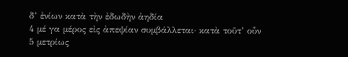δ’ ἐνίων κατὰ τὴν ἐδωδὴν ἀηδία
4 μέ γα μέρος εἰς ἀπεψίαν συμβάλλεται· κατὰ τοῦτ’ οὖν
5 μετρίως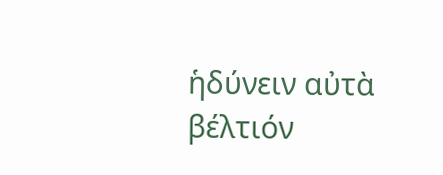ἡδύνειν αὐτὰ βέλτιόν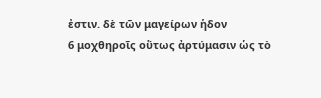ἐστιν. δὲ τῶν μαγείρων ἡδον
6 μοχθηροῖς οὕτως ἀρτύμασιν ὡς τὸ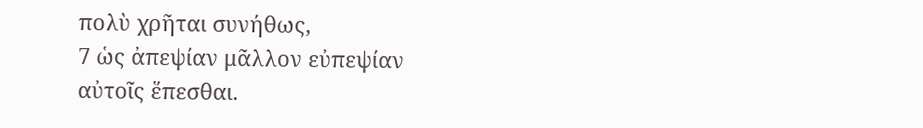πολὺ χρῆται συνήθως,
7 ὡς ἀπεψίαν μᾶλλον εὐπεψίαν αὐτοῖς ἕπεσθαι.